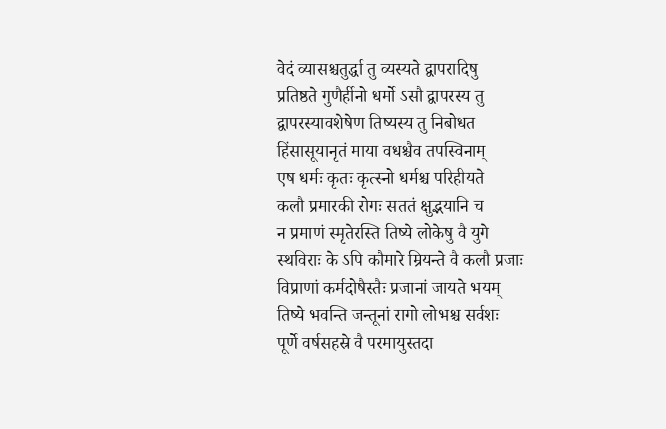वेदं व्यासश्चतुर्द्धा तु व्यस्यते द्वापरादिषु
प्रतिष्ठते गुणैर्हीनो धर्मो ऽसौ द्वापरस्य तु
द्वापरस्यावशेषेण तिष्यस्य तु निबोधत
हिंसासूयानृतं माया वधश्चैव तपस्विनाम्
एष धर्मः कृतः कृत्स्नो धर्मश्च परिहीयते
कलौ प्रमारकी रोगः सततं क्षुद्भयानि च
न प्रमाणं स्मृतेरस्ति तिष्ये लोकेषु वै युगे
स्थविराः के ऽपि कौमारे म्रियन्ते वै कलौ प्रजाः
विप्राणां कर्मदोषैस्तैः प्रजानां जायते भयम्
तिष्ये भवन्ति जन्तूनां रागो लोभश्च सर्वशः
पूर्णे वर्षसहस्रे वै परमायुस्तदा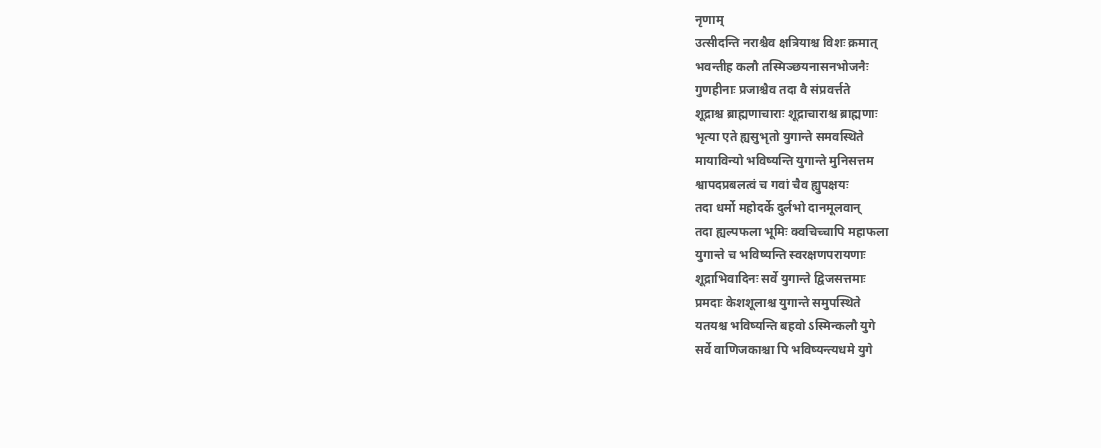नृणाम्
उत्सीदन्ति नराश्चैव क्षत्रियाश्च विशः क्रमात्
भवन्तीह कलौ तस्मिञ्छयनासनभोजनैः
गुणहीनाः प्रजाश्चैव तदा वै संप्रवर्त्तते
शूद्राश्च ब्राह्मणाचाराः शूद्राचाराश्च ब्राह्मणाः
भृत्या एते ह्यसुभृतो युगान्ते समवस्थिते
मायाविन्यो भविष्यन्ति युगान्ते मुनिसत्तम
श्वापदप्रबलत्वं च गवां चैव ह्युपक्षयः
तदा धर्मो महोदर्के दुर्लभो दानमूलवान्
तदा ह्यल्पफला भूमिः क्वचिच्चापि महाफला
युगान्ते च भविष्यन्ति स्वरक्षणपरायणाः
शूद्राभिवादिनः सर्वे युगान्ते द्विजसत्तमाः
प्रमदाः केशशूलाश्च युगान्ते समुपस्थिते
यतयश्च भविष्यन्ति बहवो ऽस्मिन्कलौ युगे
सर्वे वाणिजकाश्चा पि भविष्यन्त्यधमे युगे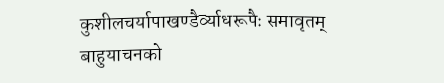कुशीलचर्यापाखण्डैर्व्याधरूपैः समावृतम्
बाहुयाचनको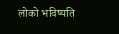लोको भविष्यति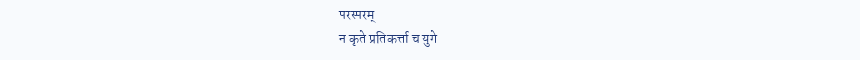परस्परम्
न कृते प्रतिकर्त्ता च युगे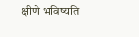क्षीणे भविष्यति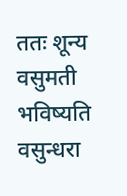ततः शून्य वसुमती भविष्यति वसुन्धरा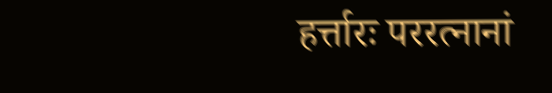हर्त्तारः पररत्नानां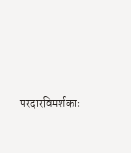परदारविमर्शकाः